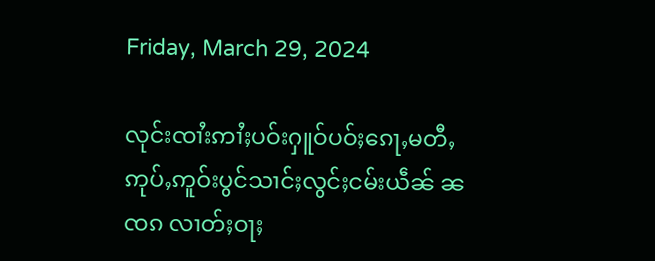Friday, March 29, 2024

လုင်းၸၢႆးဢၢႆႈပဝ်းႁူဝ်ပဝ်ႈၵေႃႇမတီႇဢုပ်ႇဢူဝ်းပွင်သၢင်ႈလွင်ႈငမ်းယဵၼ် ၼၸၵ လၢတ်ႈဝႃႈ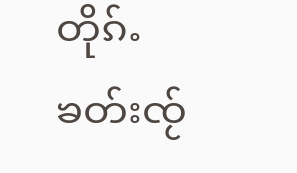တိုၵ်ႉၶတ်းၸႂ်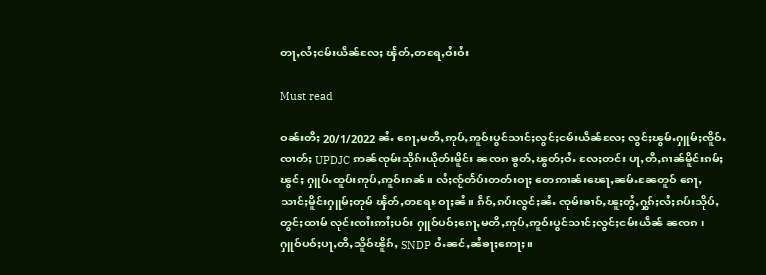တႃႇလႆႈငမ်းယဵၼ်လႄႈ ၾႅတ်ႇတရႄႇဝႆးဝႆး

Must read

ဝၼ်းတီႈ 20/1/2022 ၼႆႉ ၵေႃႇမတီႇဢုပ်ႇဢူဝ်းပွင်သၢင်ႈလွင်ႈငမ်းယဵၼ်လႄႈ လွင်ႈၽွမ်ႉႁူမ်ႈၸိူဝ်ႉၸၢတ်ႈ UPDJC ဢၼ်ၸုမ်းသိုၵ်းယိုတ်းမိူင်း ၼၸၵ ၶွတ်ႇၽွတ်ႈဝႆႉ လႄႈတင်း ပႃႇတီႇၵၢၼ်မိူင်းၵမ်ႈၽွင်ႈ ႁူပ်ႉထူပ်းဢုပ်ႇဢူဝ်းၵၼ်။ လႆႈၸႂ်တႅပ်းတတ်းဝႃႈ တေဢၢၼ်းၽေႃႇၼမ်ႉၼႄတူဝ် ၵေႃႇသၢင်ႈမိူင်းႁူမ်ႈတုမ် ၾႅတ်ႇတရႄႊ ဝႃႈၼႆ။ ၵဵဝ်ႇၵပ်းလွင်ႈၼႆႉ ၸုမ်းၶၢဝ်ႇၽူႈတွႆႇႁွၵ်ႈလႆႈၵပ်းသိုပ်ႇတွင်ႈထၢမ် လုင်းၸၢႆးဢၢႆႈပဝ်း ႁူဝ်ပဝ်ႈၵေႃႇမတီႇဢုပ်ႇဢူဝ်းပွင်သၢင်ႈလွင်ႈငမ်းယဵၼ် ၼၸၵ ၊  ႁူဝ်ပဝ်ႈပႃႇတီႇသိူဝ်ၽိူၵ်ႇ SNDP ဝႆႉၼင်ႇၼႆၶႃႈဢေႃႈ။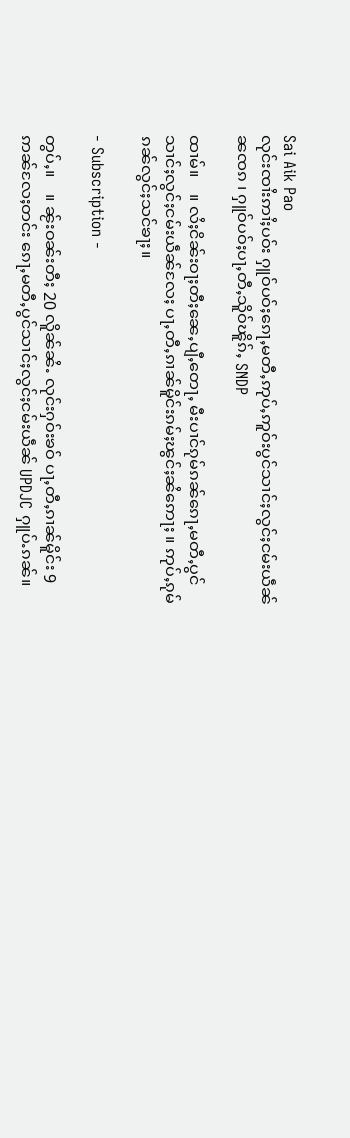Sai Aik Pao
လုင်းၸၢႆးဢၢႆႈပဝ်း ႁူဝ်ပဝ်ႈၵေႃႇမတီႇဢုပ်ႇဢူဝ်းပွင်သၢင်ႈလွင်ႈငမ်းယဵၼ် ၼၸၵ ၊ ႁူဝ်ပဝ်ႈပႃႇတီႇသိူဝ်ၽိူၵ်ႇ SNDP

ထၢမ်။    ။ လႆႈငိၼ်းဝႃႈတီႈၼေႇပျီႇတေႃႇ မီးပၢင်ၵုမ်ၵၼ်ၵေႃႇမတီႇပွင်သၢင်ႈလွင်ႈငမ်းယဵၼ်လႄႈ ပႃႇတီႇၵၢၼ်မိူင်းၵမ်ႈၽွင်ႈၼႆဢေႃႈ ။ ဢုပ်ႇၵုမ်ၵၼ်လွင်ႈသင်ၶႃႈ။

- Subscription -

တွပ်ႇ။    ။ ၼႂ်းဝၼ်းတီႈ 20 လိူၼ်ၼႆႉ လုင်းႁဝ်းၶဝ် ပႃႇတီႇၵၢၼ်မိူင်း 9 ဢၼ်လႄႈတင်း ၵေႃႇမတီႇပွင်သၢင်ႈလွင်ႈငမ်းယဵၼ် UPDJC ႁူပ်ႉၵၼ်။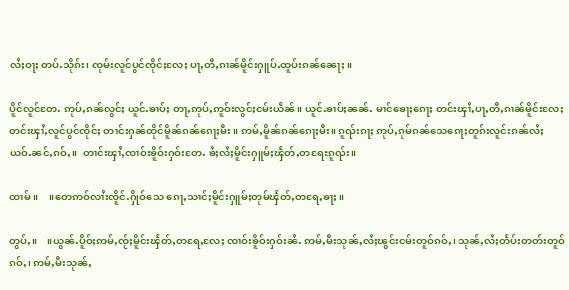လႆႈဝႃႈ တပ်ႉသိုၵ်း၊ ၸုမ်းလူင်ပွင်ၸိုင်ႈလႄႈ ပႃႇတီႇၵၢၼ်မိူင်းႁူပ်ႉထူပ်းၵၼ်ၼေႃႈ။

ပိူင်လူင်တႄႉ ဢုပ်ႇၵၼ်လွင်ႈ ယူင်ႉၶၢပ်ႈ တႃႇဢုပ်ႇဢူဝ်းလွင်ႈငမ်းယဵၼ်။ ယူင်ႉၶၢပ်ႈၼၼ်ႉ မၢင်ၶေႃႈၵေႃႈ တင်းၾၢႆႇပႃႇတီႇၵၢၼ်မိူင်းလႄႈ တင်းၾၢႆႇလူင်ပွင်ၸိုင်ႈ တၢင်းႁၼ်ထိုင်မိူၼ်ၵၼ်ၵေႃႈမီး ။ ဢမ်ႇမိူၼ်ၵၼ်ၵေႃႈမီး။ ၵူၺ်းၵႃႈ ဢုပ်ႇၵုမ်ၵၼ်သေၵေႃႈတူၵ်းလူင်းၵၼ်လႆႈယဝ်ႉၼင်ႇၵဝ်ႇ။  တၢင်းၾၢႆႇၸၢဝ်းၶိူဝ်းႁဝ်းတႄႉ ၶႆႈလႆႈမိူင်းႁူမ်ႈၾႅတ်ႇတရႄႊၵူၺ်း။

ထၢမ်။    ။တေဢဝ်လၢႆးၸိူင်ႉႁိုဝ်သေ ၵေႃႇသၢင်ႈမိူင်းႁူမ်ႈတုမ်ၾႅတ်ႇတရႄႇၶႃႈ။

တွပ်ႇ။    ။ယွၼ်ႉပိူဝ်ႈဢမ်ႇၸႂ်ႈမိူင်းၾႅတ်ႇတရႄႇလႄႈ ၸၢဝ်းၶိူဝ်းႁဝ်းၼႆႉ ဢမ်ႇမီးသုၼ်ႇလႆႈၽွင်းငမ်းတူဝ်ၵဝ်ႇ၊ သုၼ်ႇလႆႈတႅပ်းတတ်းတူဝ်ၵဝ်ႇ၊ ဢမ်ႇမီးသုၼ်ႇ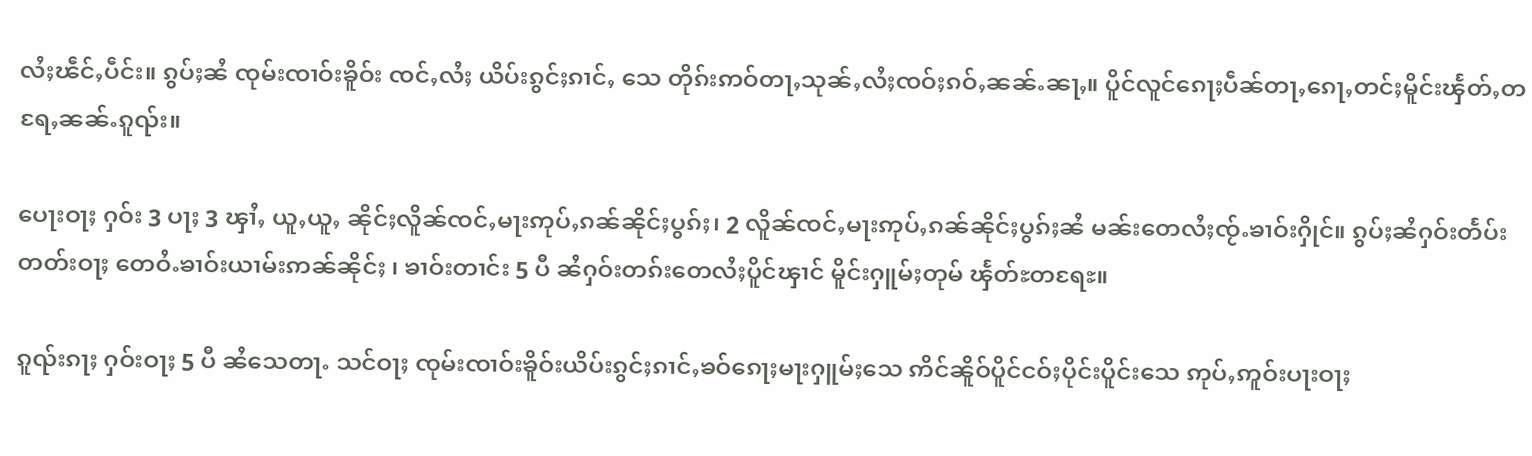လႆႈၽဵင်ႇပဵင်း။ ၵွပ်ႈၼႆ ၸုမ်းၸၢဝ်းၶိူဝ်း ၸင်ႇလႆႈ ယိပ်းၵွင်ႈၵၢင်ႇ သေ တိုၵ်းဢဝ်တႃႇသုၼ်ႇလႆႈၸဝ်ႈၵဝ်ႇၼၼ်ႉၼႃႇ။ ပိူင်လူင်ၵေႃႈပဵၼ်တႃႇၵေႃႇတင်ႈမိူင်းၾႅတ်ႇတရႄႇၼၼ်ႉၵူၺ်း။

ပေႃးဝႃႈ ႁဝ်း 3 ပႃႈ 3 ၾၢႆႇ ယူႇယူႇ ၼိုင်ႈလိူၼ်ၸင်ႇမႃးဢုပ်ႇၵၼ်ၼိုင်ႈပွၵ်ႈ၊ 2 လိူၼ်ၸင်ႇမႃးဢုပ်ႇၵၼ်ၼိုင်ႈပွၵ်ႈၼႆ မၼ်းတေလႆႈၸႂ်ႉၶၢဝ်းႁိုင်။ ၵွပ်ႈၼႆႁဝ်းတႅပ်းတတ်းဝႃႈ တေဝႆႉၶၢဝ်းယၢမ်းဢၼ်ၼိုင်ႈ ၊ ၶၢဝ်းတၢင်း 5 ပီ ၼႆႁဝ်းတၵ်းတေလႆႈပိူင်ၾၢင် မိူင်းႁူမ်ႈတုမ် ၾႅတ်ႊတရႄႊ။

ၵူၺ်းၵႃႈ ႁဝ်းဝႃႈ 5 ပီ ၼႆသေတႃႉ သင်ဝႃႈ ၸုမ်းၸၢဝ်းၶိူဝ်းယိပ်းၵွင်ႈၵၢင်ႇၶဝ်ၵေႃႈမႃးႁူမ်ႈသေ ဢိင်ၼိူဝ်ပိူင်ငဝ်ႈပိုင်းပိူင်းသေ ဢုပ်ႇဢူဝ်းပႃးဝႃႈ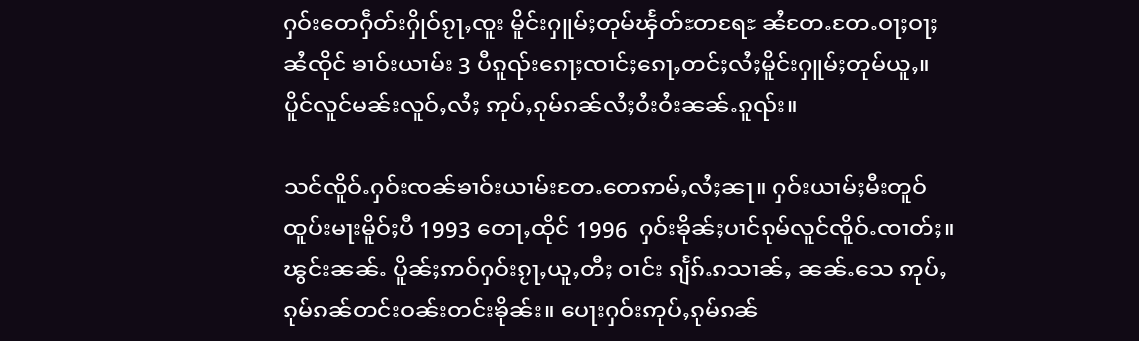ႁဝ်းတေႁဵတ်းႁိုဝ်ၵႂႃႇၸူး မိူင်းႁူမ်ႈတုမ်ၾႅတ်ႊတရႄႊ ၼႆတႄႉတႄႉဝႃႈဝႃႈၼႆၸိုင် ၶၢဝ်းယၢမ်း 3 ပီၵူၺ်းၵေႃႈၸၢင်ႈၵေႃႇတင်ႈလႆႈမိူင်းႁူမ်ႈတုမ်ယူႇ။ ပိူင်လူင်မၼ်းလူဝ်ႇလႆႈ ဢုပ်ႇၵုမ်ၵၼ်လႆႈဝႆးဝႆးၼၼ်ႉၵူၺ်း။

သင်ၸိူဝ်ႉႁဝ်းၸၼ်ၶၢဝ်းယၢမ်းတႄႉတေဢမ်ႇလႆႈၼႃ။ ႁဝ်းယၢမ်ႈမီးတူဝ်ထူပ်းမႃးမိူဝ်ႈပီ 1993 တေႃႇထိုင် 1996  ႁဝ်းၶိုၼ်ႈပၢင်ၵုမ်လူင်ၸိူဝ်ႉၸၢတ်ႈ။ ၽွင်းၼၼ်ႉ ပိူၼ်ႈဢဝ်ႁဝ်းၵႂႃႇယူႇတီႈ ဝၢင်း ၵျႅၵ်ႉၵသၢၼ်ႇ ၼၼ်ႉသေ ဢုပ်ႇၵုမ်ၵၼ်တင်းဝၼ်းတင်းၶိုၼ်း။ ပေႃးႁဝ်းဢုပ်ႇၵုမ်ၵၼ်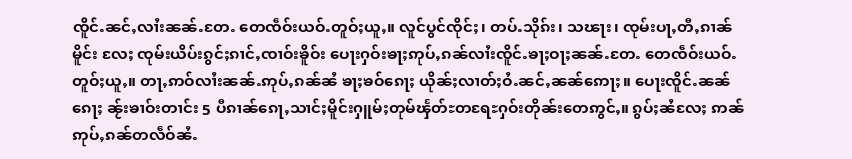ၸိူင်ႉၼင်ႇလၢႆးၼၼ်ႉတႄႉ တေၸဵဝ်းယဝ်ႉတူဝ်ႈယူႇ။ လူင်ပွင်ၸိုင်ႈ၊ တပ်ႉသိုၵ်း၊ သၽႃး၊ ၸုမ်းပႃႇတီႇၵၢၼ်မိူင်း လႄႈ ၸုမ်းယိပ်းၵွင်ႈၵၢင်ႇၸၢဝ်းၶိူဝ်း ပေႃးႁဝ်းၶႃႈဢုပ်ႇၵၼ်လၢႆးၸိူင်ႉၶႃႈဝႃႈၼၼ်ႉတႄႉ တေၸဵဝ်းယဝ်ႉတူဝ်ႈယူႇ။ တႃႇဢဝ်လၢႆးၼၼ်ႉဢုပ်ႇၵၼ်ၼႆ ၶႃႈၶဝ်ၵေႃႈ ယိုၼ်ႈလၢတ်ႈဝႆႉၼင်ႇၼၼ်ဢေႃႈ။ ပေႃးၸိူင်ႉၼၼ်ၵေႃႈ ၼႂ်းၶၢဝ်းတၢင်း 5 ပီၵၢၼ်ၵေႃႇသၢင်ႈမိူင်းႁူမ်ႈတုမ်ၾႅတ်ႊတရႄႊႁဝ်းတိုၼ်းတေဢွင်ႇ။ ၵွပ်ႈၼႆလႄႈ ဢၼ်ဢုပ်ႇၵၼ်တလဵဝ်ၼႆႉ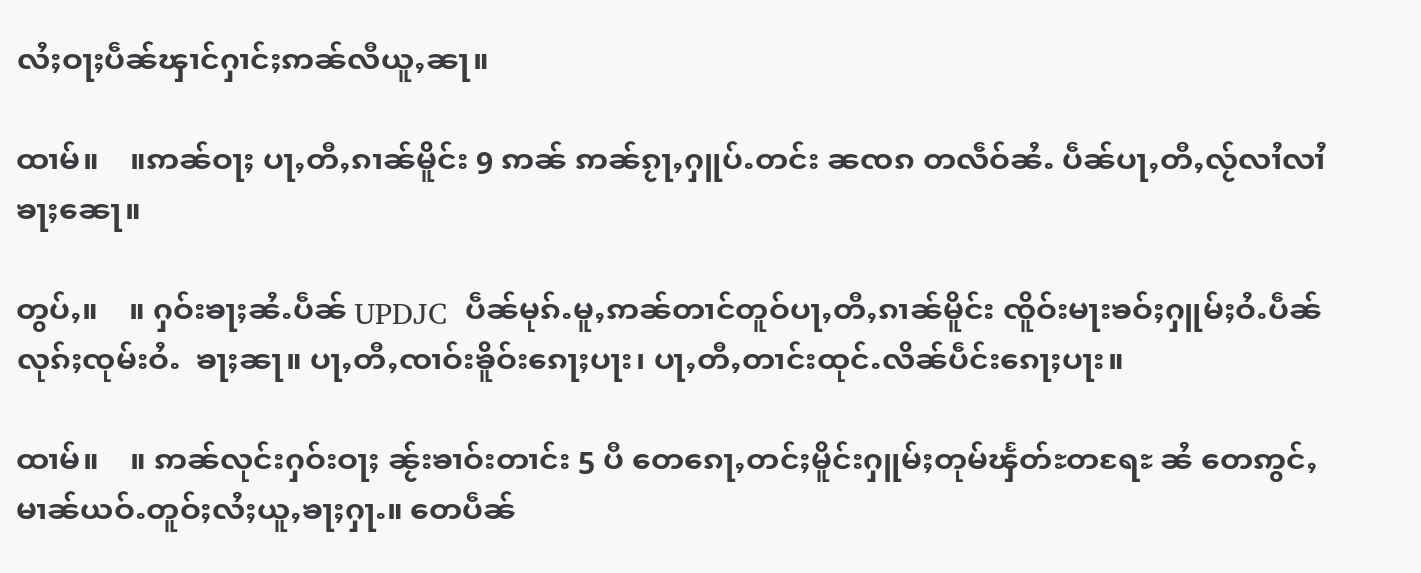လႆႈဝႃႈပဵၼ်ၾၢင်ႁၢင်ႈဢၼ်လီယူႇၼႃ။

ထၢမ်။    ။ဢၼ်ဝႃႈ ပႃႇတီႇၵၢၼ်မိူင်း 9 ဢၼ် ဢၼ်ၵႂႃႇႁူပ်ႉတင်း ၼၸၵ တလဵဝ်ၼႆႉ ပဵၼ်ပႃႇတီႇလႂ်လၢႆလၢႆၶႃႈၼေႃ။

တွပ်ႇ။    ။ ႁဝ်းၶႃႈၼႆႉပဵၼ် UPDJC  ပဵၼ်မုၵ်ႉမူႇဢၼ်တၢင်တူဝ်ပႃႇတီႇၵၢၼ်မိူင်း ၸိူဝ်းမႃးၶဝ်ႈႁူမ်ႈဝႆႉပဵၼ်လုၵ်ႈၸုမ်းဝႆႉ  ၶႃႈၼႃ။ ပႃႇတီႇၸၢဝ်းၶိူဝ်းၵေႃႈပႃး၊ ပႃႇတီႇတၢင်းထုင်ႉလိၼ်ပဵင်းၵေႃႈပႃး။

ထၢမ်။    ။ ဢၼ်လုင်းႁဝ်းဝႃႈ ၼႂ်းၶၢဝ်းတၢင်း 5 ပီ တေၵေႃႇတင်ႈမိူင်းႁူမ်ႈတုမ်ၾႅတ်ႊတရႄႊ ၼႆ တေဢွင်ႇမၢၼ်ယဝ်ႉတူဝ်ႈလႆႈယူႇၶႃႈႁႃႉ။ တေပဵၼ်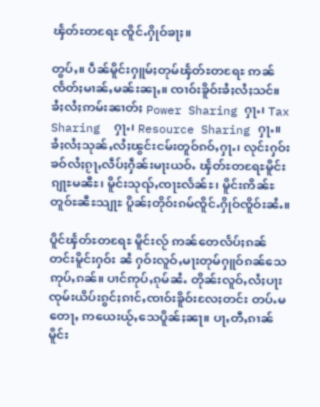ၾႅတ်ႊတရႄႊ ၸိူင်ႉႁိုဝ်ၶႃႈ။

တွပ်ႇ။ ပဵၼ်မိူင်းႁူမ်ႈတုမ်ၾႅတ်ႊတရႄႊ ဢၼ်ၸႅတ်ႈမၢၼ်ႇမၼ်းၼႃႇ။ ၸၢဝ်းၶိူဝ်းၶႆႈလႆႈသင်။ ၶႆႈလႆႈဢမ်းၼၢတ်ႈ Power Sharing ႁႃႉ၊ Tax Sharing  ႁႃႉ၊ Resource Sharing ႁႃႉ။ ၶႆႈလႆႈသုၼ်ႇလႆႈၽွင်းငမ်းတူဝ်ၵဝ်ႇႁႃႉ၊ လုင်းႁဝ်းၶဝ်လႆႈၵႂႃႇလဵပ်ႈႁဵၼ်းမႃးယဝ်ႉ ၾႅတ်ႊတရႄႊမိူင်းၵျႃႊမၼီႊ၊ မိူင်းသုၺ်ႇၸႃႊလႅၼ်ႊ၊ မိူင်းဢိၼ်ႊတူဝ်ႊၼီႊသျႃႊ ပိူၼ်ႈတိုဝ်းၵမ်ၸိူင်ႉႁိုဝ်ၸိူဝ်းၼႆႉ။

ပိူင်ၾႅတ်ႊတရႄႊ မိူင်းလႂ် ဢၼ်တေလႅပ်ႈၵၼ်တင်းမိူင်းႁဝ်း ၼႆ ႁဝ်းလူဝ်ႇမႃးတုမ်ႁူဝ်ၵၼ်သေ ဢုပ်ႇၵၼ်။ ပၢင်ဢုပ်ႇၵုမ်ၼႆႉ တိုၼ်းလူဝ်ႇလႆႈပႃး ၸုမ်းယိပ်းၵွင်ႈၵၢင်ႇၸၢဝ်းၶိူဝ်းလႄႈတင်း တပ်ႉမတေႃႇ ဢယေးယႂ်ႇသေပိူၼ်ႈၼႃ။ ပႃႇတီႇၵၢၼ်မိူင်း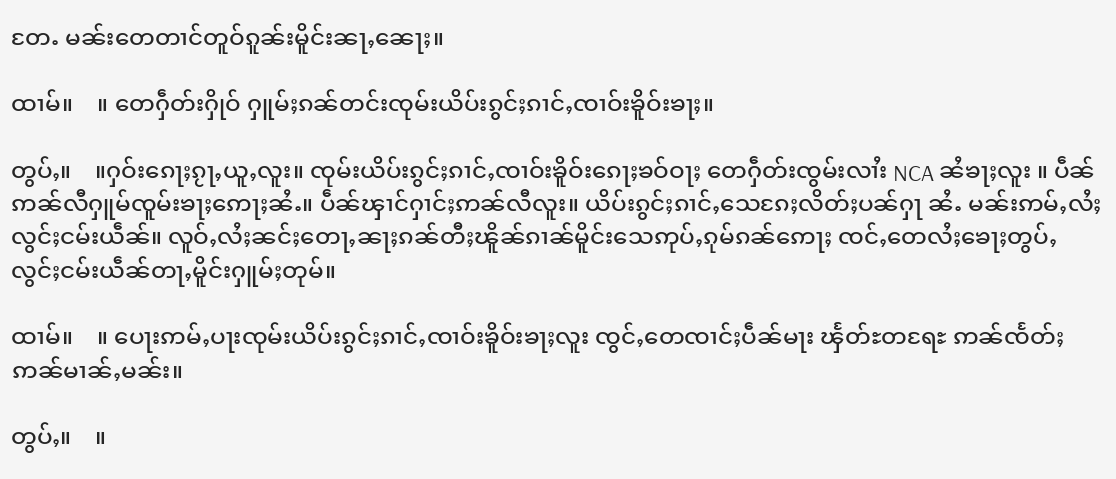တႄႉ မၼ်းတေတၢင်တူဝ်ၵူၼ်းမိူင်းၼႃႇၼေႃႈ။

ထၢမ်။    ။ တေႁဵတ်းႁိုဝ် ႁူမ်ႈၵၼ်တင်းၸုမ်းယိပ်းၵွင်ႈၵၢင်ႇၸၢဝ်းၶိူဝ်းၶႃႈ။

တွပ်ႇ။    ။ႁဝ်းၵေႃႈၵႂႃႇယူႇလူး။ ၸုမ်းယိပ်းၵွင်ႈၵၢင်ႇၸၢဝ်းၶိူဝ်းၵေႃႈၶဝ်ဝႃႈ တေႁဵတ်းၸွမ်းလၢႆး NCA ၼႆၶႃႈလူး ။ ပဵၼ်ဢၼ်လီႁူမ်ၸူမ်းၶႃႈဢေႃႈၼႆႉ။ ပဵၼ်ၾၢင်ႁၢင်ႈဢၼ်လီလူး။ ယိပ်းၵွင်ႈၵၢင်ႇသေၵႄႈလိတ်ႈပၼ်ႁႃ ၼႆႉ မၼ်းဢမ်ႇလႆႈလွင်ႈငမ်းယဵၼ်။ လူဝ်ႇလႆႈၼင်ႈတေႃႇၼႃႈၵၼ်တီႈၽိူၼ်ၵၢၼ်မိူင်းသေဢုပ်ႇၵုမ်ၵၼ်ဢေႃႈ ၸင်ႇတေလႆႈၶေႃႈတွပ်ႇ လွင်ႈငမ်းယဵၼ်တႃႇမိူင်းႁူမ်ႈတုမ်။

ထၢမ်။    ။ ပေႃးဢမ်ႇပႃးၸုမ်းယိပ်းၵွင်ႈၵၢင်ႇၸၢဝ်းၶိူဝ်းၶႃႈလူး ၸွင်ႇတေၸၢင်ႈပဵၼ်မႃး ၾႅတ်ႊတရႄႊ ဢၼ်ၸႅတ်ႈဢၼ်မၢၼ်ႇမၼ်း။

တွပ်ႇ။    ။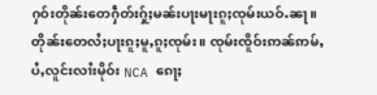ႁဝ်းတိုၼ်းတေႁဵတ်းႁႂ်ႈမၼ်းပႃးမႃးၵူႈၸုမ်းယဝ်ႉၼႃ။ တိုၼ်းတေလႆႈပႃးၵူႈမူႇၵူႈၸုမ်း။ ၸုမ်းၸိူဝ်းဢၼ်ဢမ်ႇပႆႇလူင်းလၢႆးမိုဝ်း NCA ၵေႃႈ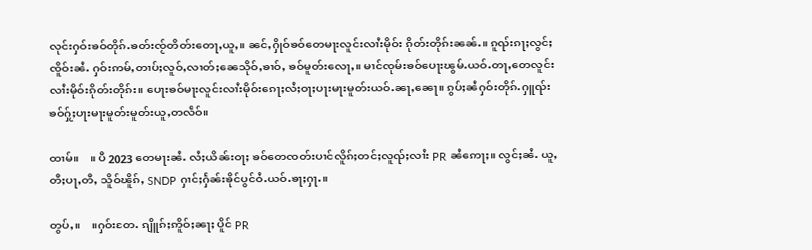လုင်းႁဝ်းၶဝ်တိုၵ်ႉၶတ်းၸႂ်တိတ်းတေႃႇယူႇ။ ၼင်ႇႁိုဝ်ၶဝ်တေမႃးလူင်းလၢႆးမိုဝ်း ၵိုတ်းတိုၵ်းၼၼ်ႉ။ ၵူၺ်းၵႃႈလွင်ႈၸိူဝ်းၼႆႉ ႁဝ်းဢမ်ႇတၢပ်ႈလူဝ်ႇလၢတ်ႈၼေသိုဝ်ႇၶၢဝ်ႇ ၶဝ်မူတ်းလေႃႇ။ မၢင်ၸုမ်းၶဝ်ပေႃးၽွမ်ႉယဝ်ႉတႃႇတေလူင်းလၢႆးမိုဝ်းၵိုတ်းတိုၵ်း။ ပေႃးၶဝ်မႃးလူင်းလၢႆးမိုဝ်းၵေႃႈလႆႈဝႃႈပႃးမႃးမူတ်းယဝ်ႉၼႃႇၼေႃ။ ၵွပ်ႈၼႆႁဝ်းတိုၵ်ႉႁူၺ်းၶဝ်ႁႂ်ႈပႃးမႃးမူတ်းမူတ်းယူႇတလဵဝ်။

ထၢမ်။    ။ ပီ 2023 တေမႃးၼႆႉ လႆႈယိၼ်းဝႃႈ ၶဝ်တေၸတ်းပၢင်လိူၵ်ႈတင်ႈလူၺ်ႈလၢႆး PR ၼႆဢေႃႈ။ လွင်ႈၼႆႉ ယူႇတီႈပႃႇတီႇ သိူဝ်ၽိူၵ်ႇ SNDP ႁၢင်ႈႁႅၼ်းၶိုင်ပွင်ဝႆႉယဝ်ႉၶႃႈႁႃႉ။

တွပ်ႇ။    ။ႁဝ်းတႄႉ ၵျိူၵ်ႈဢိူဝ်ႈၼႃႈ ပိူင် PR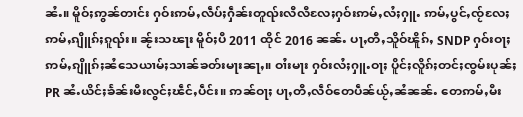ၼႆႉ။ မိူဝ်ႈဢွၼ်တၢင်း ႁဝ်းဢမ်ႇလဵပ်ႈႁဵၼ်းတူၺ်းလီလီလႄႈႁဝ်းဢမ်ႇလႆႈႁူႉ ဢမ်ႇပွင်ႇၸႂ်လႄႈ ဢမ်ႇၵျိူၵ်ႈၵူၺ်း။ ၼႂ်းသၽႃး မိူဝ်ႈပီ 2011 ထိုင် 2016 ၼၼ်ႉ ပႃႇတီႇသိူဝ်ၽိူၵ်ႇ SNDP ႁဝ်းဝႃႈ ဢမ်ႇၵျိူၵ်ႈၼႆသေယၢမ်ႈသၢၼ်ၶတ်းမႃးၼႃႇ။ ဝၢႆးမႃး ႁဝ်းလႆႈႁူႉဝႃႈ ပိူင်ႈလိူၵ်ႈတင်ႈၸွမ်းပုၼ်ႈ PR ၼႆႉယိင်ႈၶႅၼ်းမီးလွင်ႈၽဵင်ႇပဵင်း။ ဢၼ်ဝႃႈ ပႃႇတီႇလဵဝ်တေပဵၼ်ယႂ်ႇၼႆၼၼ်ႉ တေဢမ်ႇမီး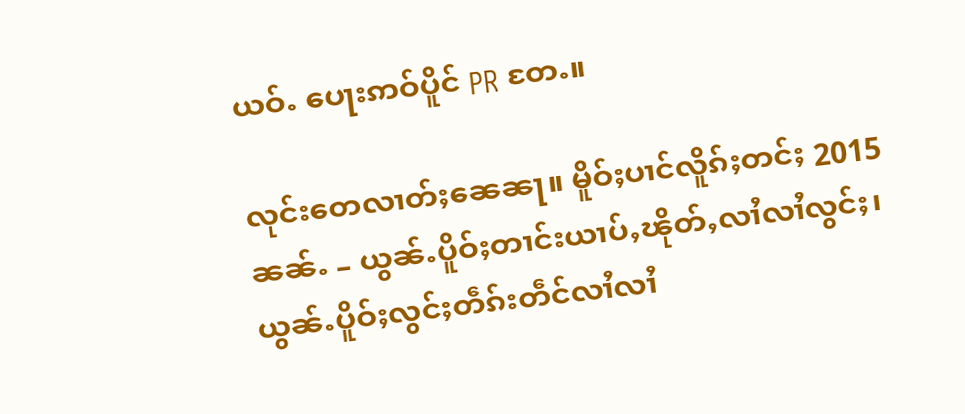ယဝ်ႉ ပေႃးဢဝ်ပိူင် PR တႄႉ။

လုင်းတေလၢတ်ႈၼေၼႃ။ မိူဝ်ႈပၢင်လိူၵ်ႈတင်ႈ 2015 ၼၼ်ႉ – ယွၼ်ႉပိူဝ်ႈတၢင်းယၢပ်ႇၽိုတ်ႇလၢႆလၢႆလွင်ႈ၊   ယွၼ်ႉပိူဝ်ႈလွင်ႈတဵၵ်းတဵင်လၢႆလၢႆ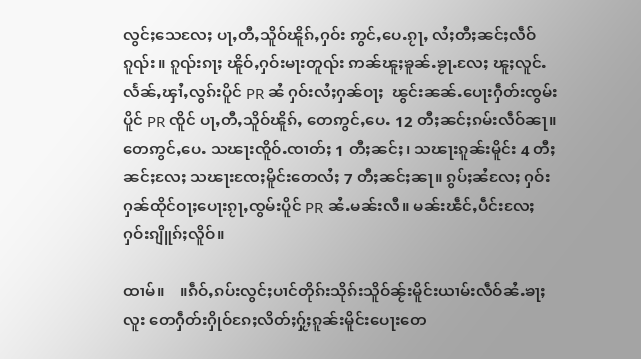လွင်ႈသေလႄႈ ပႃႇတီႇသိူဝ်ၽိူၵ်ႇႁဝ်း ဢွင်ႇပေႉၵႂႃႇ လႆႈတီႈၼင်ႈလဵဝ်ၵူၺ်း။ ၵူၺ်းၵႃႈ ၽိူဝ်ႇႁဝ်းမႃးတူၺ်း ဢၼ်ၽူႈၶူၼ်ႉၶႂႃႉလႄႈ ၽူႈလူင်ႉလႅၼ်ႇၾၢႆႇလွၵ်းပိူင် PR ၼႆ ႁဝ်းလႆႈႁၼ်ဝႃႈ  ၽွင်းၼၼ်ႉပေႃးႁဵတ်းၸွမ်းပိူင် PR ၸိူင် ပႃႇတီႇသိူဝ်ၽိူၵ်ႇ တေဢွင်ႇပေႉ 12 တီႈၼင်ႈၵမ်းလဵဝ်ၼႃ။ တေဢွင်ႇပေႉ သၽႃးၸိူဝ်ႉၸၢတ်ႈ 1 တီႈၼင်ႈ၊ သၽႃးၵူၼ်းမိူင်း 4 တီႈၼင်ႈလႄႈ သၽႃးၸႄႈမိူင်းတေလႆႈ 7 တီႈၼင်ႈၼႃ။ ၵွပ်ႈၼႆလႄႈ ႁဝ်းႁၼ်ထိုင်ဝႃႈပေႃးၵႂႃႇၸွမ်းပိူင် PR ၼႆႉမၼ်းလီ။ မၼ်းၽဵင်ႇပဵင်းလႄႈ ႁဝ်းၵျိူၵ်ႈလိူဝ်။

ထၢမ်။    ။ၵဵဝ်ႇၵပ်းလွင်ႈပၢင်တိုၵ်းသိုၵ်းသိူဝ်ၼႂ်းမိူင်းယၢမ်းလဵဝ်ၼႆႉၶႃႈလူး တေႁဵတ်းႁိုဝ်ၵႄႈလိတ်ႈႁႂ်ႈၵူၼ်းမိူင်းပေႃးတေ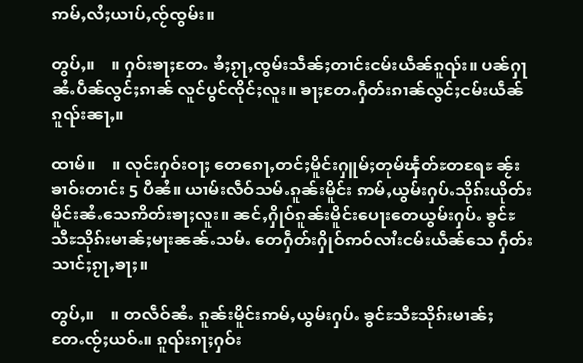ဢမ်ႇလႆႈယၢပ်ႇၸႂ်ၸွမ်း။

တွပ်ႇ။    ။ ႁဝ်းၶႃႈတႄႉ ၶႆႈၵႂႃႇၸွမ်းသဵၼ်ႈတၢင်းငမ်းယဵၼ်ၵူၺ်း။ ပၼ်ႁႃၼႆႉပဵၼ်လွင်ႈၵၢၼ် လူင်ပွင်ၸိုင်ႈလူး။ ၶႃႈတႄႉႁဵတ်းၵၢၼ်လွင်ႈငမ်းယဵၼ်ၵူၺ်းၼႃႇ။

ထၢမ်။    ။ လုင်းႁဝ်းဝႃႈ တေၵေႃႇတင်ႈမိူင်းႁူမ်ႈတုမ်ၾႅတ်ႊတရႄႊ ၼႂ်းၶၢဝ်းတၢင်း 5 ပီၼႆ။ ယၢမ်းလဵဝ်သမ်ႉၵူၼ်းမိူင်း ဢမ်ႇယွမ်းႁပ်ႉသိုၵ်းယိုတ်းမိူင်းၼႆႉသေဢိတ်းၶႃႈလူး။ ၼင်ႇႁိုဝ်ၵူၼ်းမိူင်းပေႃးတေယွမ်းႁပ်ႉ ၶွင်ႊသီႊသိုၵ်းမၢၼ်ႈမႃးၼၼ်ႉသမ်ႉ တေႁဵတ်းႁိုဝ်ဢဝ်လၢႆးငမ်းယဵၼ်သေ ႁဵတ်းသၢင်ႈၵႂႃႇၶႃႈ။

တွပ်ႇ။    ။ တလဵဝ်ၼႆႉ ၵူၼ်းမိူင်းဢမ်ႇယွမ်းႁပ်ႉ ၶွင်ႊသီႊသိုၵ်းမၢၼ်ႈတႄႉၸႂ်ႈယဝ်ႉ။ ၵူၺ်းၵႃႈႁဝ်း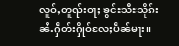လူဝ်ႇတူၺ်းဝႃႈ ၶွင်ႊသီႊသိုၵ်းၼႆႉႁဵတ်းႁိုဝ်လႄႈပဵၼ်မႃး။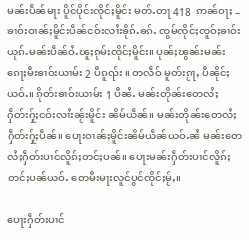မၼ်းပဵၼ်မႃး ပိူင်ပိုင်းၸိုင်ႈမိူင်း မတ်ႉတႃ 418  ဢၼ်ဝႃႈ – ၶၢဝ်းဝၢၼ်ႈမိူင်းပဵၼ်ငဝ်းလၢႆးၶိုၵ်ႉၶၵ်ႉ ၸွမ်ၸိုင်ႈၸူဝ်ႈၶၢဝ်း ယုၵ်ႉမၼ်းပဵၼ်ဝႆႉၽူႈၵုမ်းၸိုင်ႈမိူင်း။ ပုၼ်ႈၽွၼ်းမၼ်းၵေႃႈမီးၶၢဝ်းယၢမ်း 2 ပီၵူၺ်း ။ တလဵဝ် မူတ်းၵႂႃႇ ပီၼိုင်ႈယဝ်ႉ။ ၵိုတ်းၶၢဝ်းယၢမ်း 1 ပီၼႆႉ မၼ်းတိုၼ်းတေလႆႈႁဵတ်းႁႂ်ႈငဝ်းလၢႆးၼႂ်းမိူင်း ၼိမ်ယဵၼ်။ မၼ်းတိုၼ်းတေလႆႈႁဵတ်းႁႂ်ႈပဵၼ်။ ပေႃးဝၢၼ်ႈမိူင်းၼိမ်ယဵၼ်ယဝ်ႉၼႆ မၼ်းတေလႆႈႁဵတ်းပၢင်လိူၵ်ႈတင်ႈပၼ်။ ပေႃးမၼ်းႁဵတ်းပၢင်လိူၵ်ႈတင်ႈပၼ်ယဝ်ႉ တေမီးမႃးလူင်ပွင်ၸိုင်ႈမႂ်ႇ။

ပေႃးႁဵတ်းပၢင်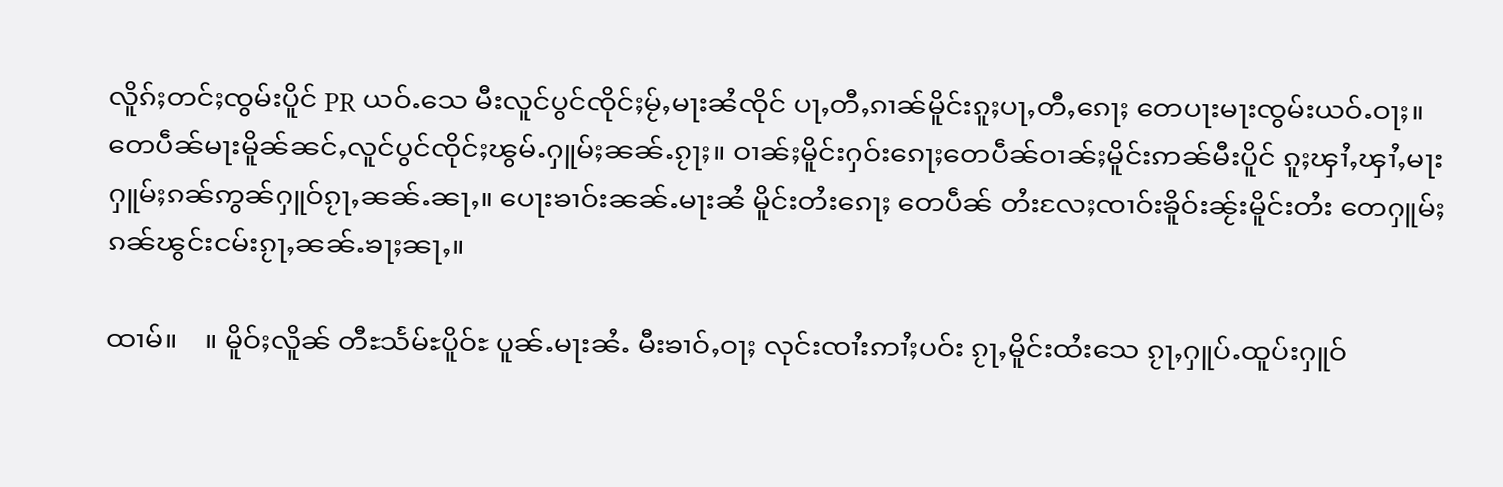လိူၵ်ႈတင်ႈၸွမ်းပိူင် PR ယဝ်ႉသေ မီးလူင်ပွင်ၸိုင်ႈမႂ်ႇမႃးၼႆၸိုင် ပႃႇတီႇၵၢၼ်မိူင်းၵူႈပႃႇတီႇၵေႃႈ တေပႃးမႃးၸွမ်းယဝ်ႉဝႃႈ။ တေပဵၼ်မႃးမိူၼ်ၼင်ႇလူင်ပွင်ၸိုင်ႈၽွမ်ႉႁူမ်ႈၼၼ်ႉၵႂႃႈ။ ဝၢၼ်ႈမိူင်းႁဝ်းၵေႃႈတေပဵၼ်ဝၢၼ်ႈမိူင်းဢၼ်မီးပိူင် ၵူႈၾၢႆႇၾၢႆႇမႃးႁူမ်ႈၵၼ်ဢွၼ်ႁူဝ်ၵႂႃႇၼၼ်ႉၼႃႇ။ ပေႃးၶၢဝ်းၼၼ်ႉမႃးၼႆ မိူင်းတႆးၵေႃႈ တေပဵၼ် တႆးလႄႈၸၢဝ်းၶိူဝ်းၼႂ်းမိူင်းတႆး တေႁူမ်ႈၵၼ်ၽွင်းငမ်းၵႂႃႇၼၼ်ႉၶႃႈၼႃႇ။

ထၢမ်။    ။ မိူဝ်ႈလိူၼ် တီႊသႅမ်ႊပိူဝ်ႊ ပူၼ်ႉမႃးၼႆႉ မီးၶၢဝ်ႇဝႃႈ လုင်းၸၢႆးဢၢႆႈပဝ်း ၵႂႃႇမိူင်းထႆးသေ ၵႂႃႇႁူပ်ႉထူပ်းႁူဝ်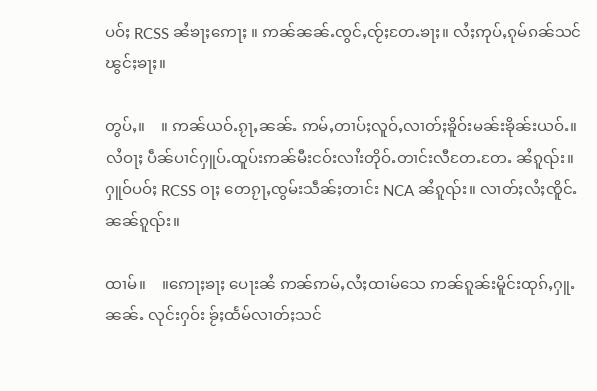ပဝ်ႈ RCSS ၼႆၶႃႈဢေႃႈ ။ ဢၼ်ၼၼ်ႉၸွင်ႇၸႂ်ႈတႄႉၶႃႈ။ လႆႈဢုပ်ႇၵုမ်ၵၼ်သင်ၽွင်ႈၶႃႈ။

တွပ်ႇ။    ။ ဢၼ်ယဝ်ႉၵႂႃႇၼၼ်ႉ ဢမ်ႇတၢပ်ႈလူဝ်ႇလၢတ်ႈၶိူဝ်းမၼ်းၶိုၼ်းယဝ်ႉ။ လႆဝႃႈ ပဵၼ်ပၢင်ႁူပ်ႉထူပ်းဢၼ်မီးငဝ်းလၢႆးတိုဝ်ႉတၢင်းလီတႄႉတႄႉ ၼႆၵူၺ်း။ ႁူဝ်ပဝ်ႈ RCSS ဝႃႈ တေၵႂႃႇၸွမ်းသဵၼ်ႈတၢင်း NCA ၼႆၵူၺ်း။ လၢတ်ႈလႆႈၸိူင်ႉၼၼ်ၵူၺ်း။

ထၢမ်။    ။ဢေႃႈၶႃႈ ပေႃးၼႆ ဢၼ်ဢမ်ႇလႆႈထၢမ်သေ ဢၼ်ၵူၼ်းမိူင်းထုၵ်ႇႁူႉၼၼ်ႉ လုင်းႁဝ်း ၶႂ်ႈထႅမ်လၢတ်ႈသင်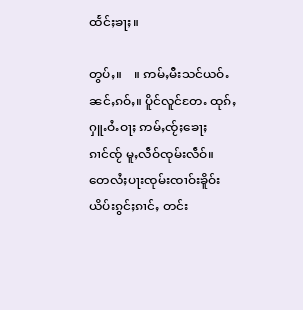ထႅင်ႈၶႃႈ။

တွပ်ႇ။    ။ ဢမ်ႇမီးသင်ယဝ်ႉၼင်ႇၵဝ်ႇ။ ပိူင်လူင်တႄႉ ထုၵ်ႇႁူႉဝႆႉဝႃႈ ဢမ်ႇၸႂ်ႈၶေႃႈၵၢင်ၸႂ် မူႇလဵဝ်ၸုမ်းလဵဝ်။ တေလႆႈပႃးၸုမ်းၸၢဝ်းၶိူဝ်းယိပ်းၵွင်ႈၵၢင်ႇ တင်း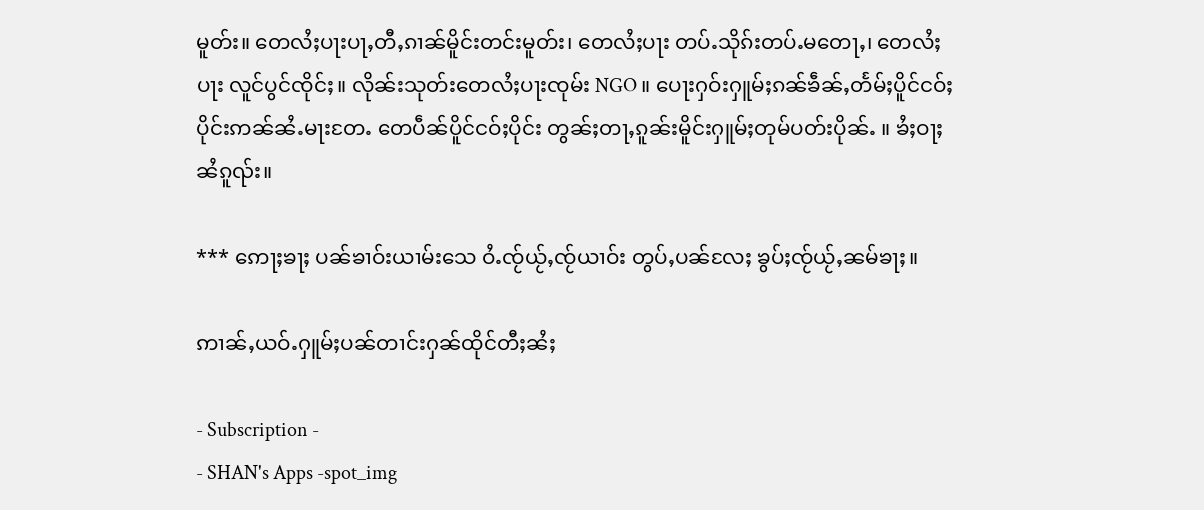မူတ်း။ တေလႆႈပႃးပႃႇတီႇၵၢၼ်မိူင်းတင်းမူတ်း၊ တေလႆႈပႃး တပ်ႉသိုၵ်းတပ်ႉမတေႃႇ၊ တေလႆႈပႃး လူင်ပွင်ၸိုင်ႈ။ လိုၼ်းသုတ်းတေလႆႈပႃးၸုမ်း NGO ။ ပေႃးႁဝ်းႁူမ်ႈၵၼ်ၶဵၼ်ႇတႅမ်ႈပိူင်ငဝ်ႈပိုင်းဢၼ်ၼႆႉမႃးတႄႉ တေပဵၼ်ပိူင်ငဝ်ႈပိုင်း တွၼ်ႈတႃႇၵူၼ်းမိူင်းႁူမ်ႈတုမ်ပတ်းပိုၼ်ႉ ။ ၶႆႈဝႃႈၼႆၵူၺ်း။

*** ဢေႃႈၶႃႈ ပၼ်ၶၢဝ်းယၢမ်းသေ ဝႆႉၸႂ်ယႂ်ႇၸႂ်ယၢဝ်း တွပ်ႇပၼ်လႄႈ ၶွပ်ႈၸႂ်ယႂ်ႇၼမ်ၶႃႈ။

ဢၢၼ်ႇယဝ်ႉႁူမ်ႈပၼ်တၢင်းႁၼ်ထိုင်တီႈၼႆႈ

- Subscription -
- SHAN's Apps -spot_img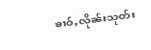ၶၢဝ်ႇလိုၼ်းသုတ်း